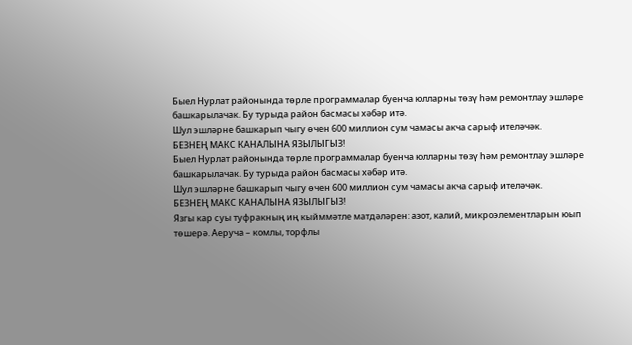Быел Нурлат районында төрле программалар буенча юлларны төзү һәм ремонтлау эшләре башкарылачак. Бу турыда район басмасы хәбәр итә.
Шул эшләрне башкарып чыгу өчен 600 миллион сум чамасы акча сарыф ителәчәк.
БЕЗНЕҢ МАКС КАНАЛЫНА ЯЗЫЛЫГЫЗ!
Быел Нурлат районында төрле программалар буенча юлларны төзү һәм ремонтлау эшләре башкарылачак. Бу турыда район басмасы хәбәр итә.
Шул эшләрне башкарып чыгу өчен 600 миллион сум чамасы акча сарыф ителәчәк.
БЕЗНЕҢ МАКС КАНАЛЫНА ЯЗЫЛЫГЫЗ!
Язгы кар суы туфракның иң кыйммәтле матдәләрен: азот, калий, микроэлементларын юып төшерә. Аеруча – комлы, торфлы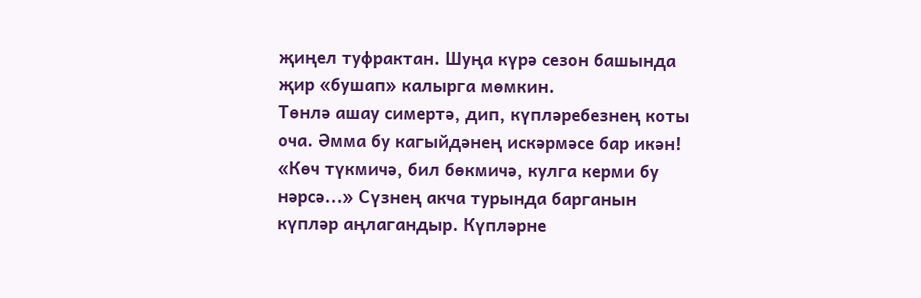җиңел туфрактан. Шуңа күрә сезон башында җир «бушап» калырга мөмкин.
Төнлә ашау симертә, дип, күпләребезнең коты оча. Әмма бу кагыйдәнең искәрмәсе бар икән!
«Көч түкмичә, бил бөкмичә, кулга керми бу нәрсә...» Сүзнең акча турында барганын күпләр аңлагандыр. Күпләрне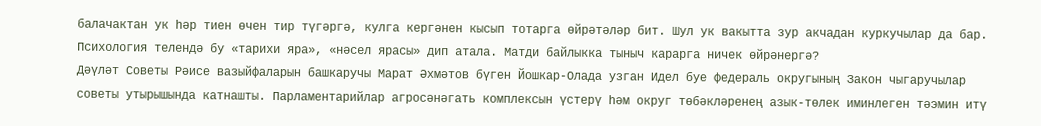балачактан ук һәр тиен өчен тир түгәргә, кулга кергәнен кысып тотарга өйрәтәләр бит. Шул ук вакытта зур акчадан куркучылар да бар. Психология телендә бу «тарихи яра», «нәсел ярасы» дип атала. Матди байлыкка тыныч карарга ничек өйрәнергә?
Дәүләт Советы Рәисе вазыйфаларын башкаручы Марат Әхмәтов бүген Йошкар-Олада узган Идел буе федераль округының Закон чыгаручылар советы утырышында катнашты. Парламентарийлар агросәнәгать комплексын үстерү һәм округ төбәкләренең азык-төлек иминлеген тәэмин итү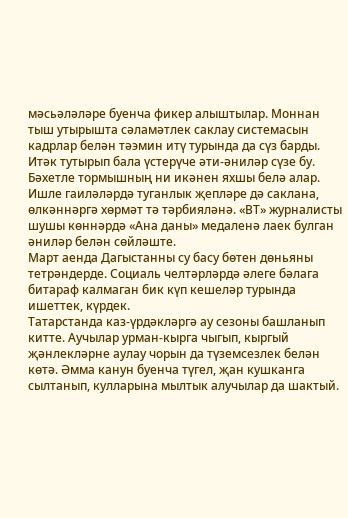мәсьәләләре буенча фикер алыштылар. Моннан тыш утырышта сәламәтлек саклау системасын кадрлар белән тәэмин итү турында да сүз барды.
Итәк тутырып бала үстерүче әти-әниләр сүзе бу. Бәхетле тормышның ни икәнен яхшы белә алар. Ишле гаиләләрдә туганлык җепләре дә саклана, өлкәннәргә хөрмәт тә тәрбияләнә. «ВТ» журналисты шушы көннәрдә «Ана даны» медаленә лаек булган әниләр белән сөйләште.
Март аенда Дагыстанны су басу бөтен дөньяны тетрәндерде. Социаль челтәрләрдә әлеге бәлага битараф калмаган бик күп кешеләр турында ишеттек, күрдек.
Татарстанда каз-үрдәкләргә ау сезоны башланып китте. Аучылар урман-кырга чыгып, кыргый җәнлекләрне аулау чорын да түземсезлек белән көтә. Әмма канун буенча түгел, җан кушканга сылтанып, кулларына мылтык алучылар да шактый.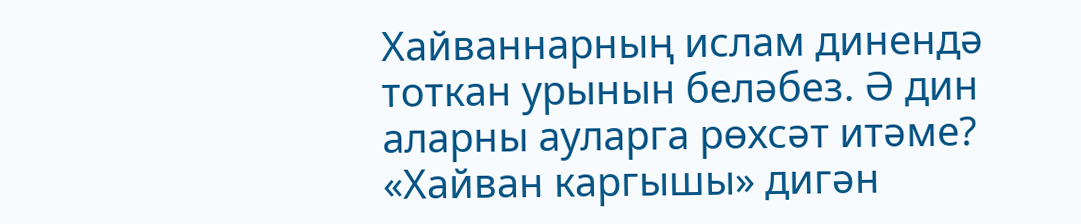Хайваннарның ислам динендә тоткан урынын беләбез. Ә дин аларны ауларга рөхсәт итәме? «Хайван каргышы» дигән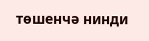төшенчә нинди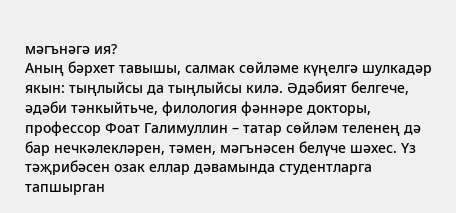мәгънәгә ия?
Аның бәрхет тавышы, салмак сөйләме күңелгә шулкадәр якын: тыңлыйсы да тыңлыйсы килә. Әдәбият белгече, әдәби тәнкыйтьче, филология фәннәре докторы, профессор Фоат Галимуллин – татар сөйләм теленең дә бар нечкәлекләрен, тәмен, мәгънәсен белүче шәхес. Үз тәҗрибәсен озак еллар дәвамында студентларга тапшырган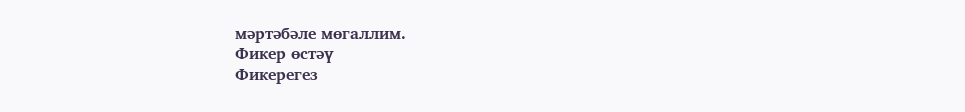мәртәбәле мөгаллим.
Фикер өстәү
Фикерегез